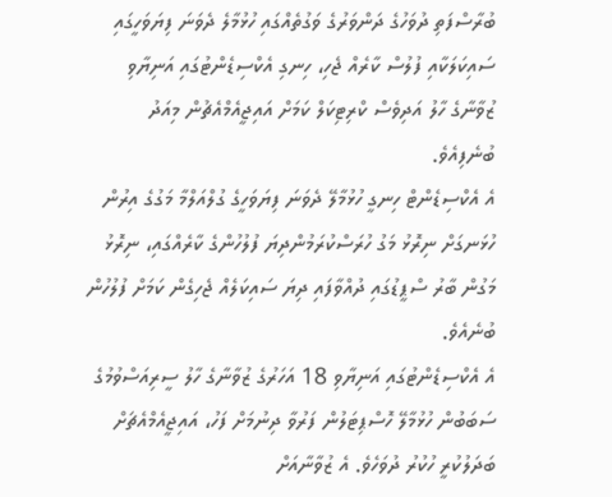ބުރާސްފަތި ދުވަހުގެ ދަންވަރުގެ ވަގުތެއްގައި ހުޅުމާލެ ދެވަނަ ފިޔަވަހީގައި ސައިކަލަކާއި ފުލުސް ކާރެއް ޖެހި، ހިނގި އެކްސިޑެންޓުގައި އަނިޔާވި ޒުވާނާގެ ހާލު އަދިވެސް ކްރިޓިކަލް ކަމަށް އައިޖީއެމްއެޗުން މިއަދު ބުނެފިއެވެ.
އެ އެކްސިޑެންޓް ހިނގީ ހުޅުމާލޭ ދެވަނަ ފިޔަވަހީގެ ގުލްއަލްމާ މަގުގެ އިރުން ހުޅަނގަށް ނިރޮޅު މަގު ހުރަސްކުރަމުންދިޔަ ފުލުހުންގެ ކާރެއްގައި، ނިރޮޅު މަގުން ބާރު ސްޕީޑުގައި ދުއްވާފައި ދިޔަ ސައިކަލެއް ޖެހިގެން ކަމަށް ފުލުހުން ބުނެއެވެ.
އެ އެކްސިޑެންޓުގައި އަނިޔާވި 18 އަހަރުގެ ޒުވާނާގެ ހާލު ސީރިއަސްވުމުގެ ސަބަބުން ހުޅުމާލޭ ހޮސްޕިޓަލުން ފަރުވާ ދިނުމަށް ފަހު، އައިޖީއެމްއެޗަށް ބަދަލުކުރީ ހުކުރު ދުވަހެވެ. އެ ޒުވާނާއަށް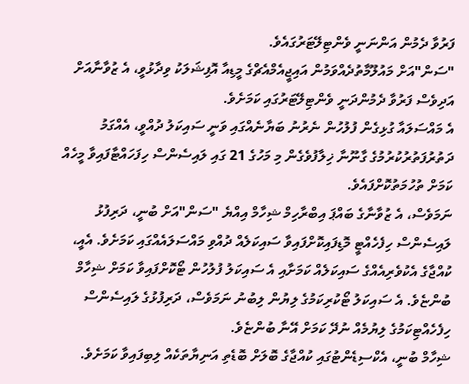ފަރުވާ ދެމުން އަންނަނީ ވެންޓިލޭޓަރުގައެވެ.
"ސަން"އަށް މައުލޫމާތުދެއްވަމުން އައިޖީއެމްއެޗްގެ މީޑިއާ އޮފިޝަލަކު ވިދާޅުވީ، އެ ޒުވާނާއަށް އަދިވެސް ފަރުވާ ދެމުންދަނީ ވެންޓިލޭޓަރުގައި ކަމަށެވެ.
އެ މައްސަލައާ ގުޅިގެން ފުލުހުން ނެރުނު ބަޔާނެއްގައި ވަނީ ސައިކަލު ދުއްވީ، އެއްގަމު ދަތުރުފަތުރުކުރުމުގެ ގާނޫނާ ޚިލާފުވެގެން މި މަހުގެ 21 ގައި ލައިސެންސް ހިފަހައްޓާފައިވާ މީހެއް ކަމަށް ތުހުމަތުކޮށްފައެވެ.
ނަމަވެސް، އެ ޒުވާނާގެ ބައްޕަ އިބްރާހިމް ޝިހާމް އިއްޔެ "ސަން"އަށް ބުނީ، ދަރިފުޅު ލައިސެންސް ހިފެހެއްޓީ މޮޑިފައިކޮށްފައިވާ ސައިކަލެއް ދުއްވި މައްސަލައެއްގައި ކަމަށެވެ. އެއީ، ކުއްޖާގެ އެކުވެރިއެއްގެ ސައިކަލެއް ކަމަށާއި އެ ސައިކަލު ފުލުހުން ޓޯކޮށްފައިވާ ކަމަށް ޝިހާމް ބުންޏެވެ. އެ ސައިކަލު ޓޯކުރިކަމުގެ ލިޔުން ލިބުނު ނަމަވެސް، ދަރިފުޅުގެ ލައިސެންސް ހިފެހެއްޓިކަމުގެ ލިޔުމެއް ނުދޭ ކަމަށް އޭނާ ބުންޏެވެ.
ޝިހާމް ބުނީ، އެކްސިޑެންޓުގައި ކުއްޖާގެ ބޮލަށް ބޮޑެތި އަނިޔާތަކެއް ލިބިފައިވާ ކަމަށެވެ.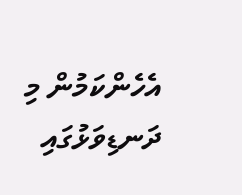އެހެންކަމުން މި ދަނޑިވަޅުގައި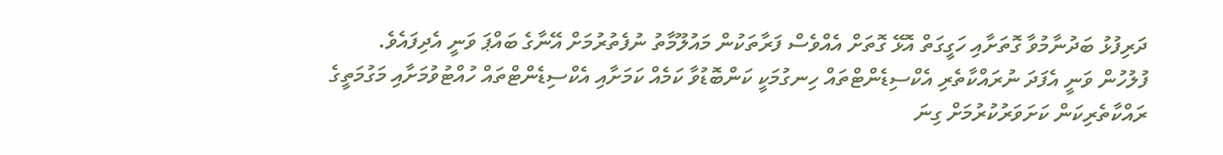ދަރިފުޅު ބަދުނާމުވާ ގޮތަށާއި ހަގީގަތް އޮޅޭ ގޮތަށް އެއްވެސް ފަރާތަކުން މައުލޫމާތު ނުފެތުރުމަށް އޭނާގެ ބައްޕަ ވަނީ އެދިފައެވެ.
ފުލުހުން ވަނީ އެފަދަ ނުރައްކާތެރި އެކްސިޑެންޓްތައް ހިނގުމަކީ ކަންބޮޑުވާ ކަމެއް ކަމަށާއި އެކްސިޑެންޓްތައް ހުއްޓުވުމަށާއި މަގުމަތީގެ ރައްކާތެރިކަން ކަށަވަރުކުރުމަށް ގިނަ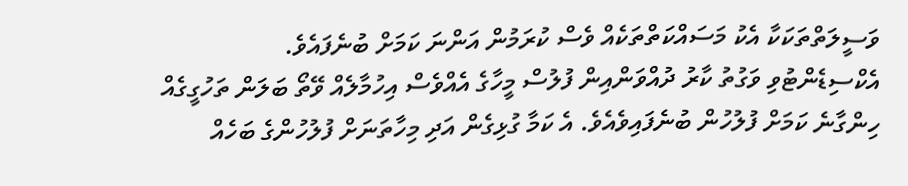ވަސީލަތްތަކަކާ އެކު މަސައްކަތްތަކެއް ވެސް ކުރަމުން އަންނަ ކަމަށް ބުނެފައެވެ.
އެކްސިޑެންޓުވި ވަގުތު ކާރު ދުއްވަންއިން ފުލުސް މީހާގެ އެއްވެސް އިހުމާލެއް ވޭތޯ ބަލަން ތަހުގީގެއް ހިންގާނެ ކަމަށް ފުލުހުން ބުނެފައިވެއެވެ. އެ ކަމާ ގުޅިގެން އަދި މިހާތަނަށް ފުލުހުންގެ ބަހެއް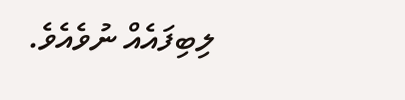ލިބިފައެއް ނުވެއެވެ.